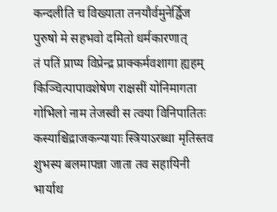कन्दलीति च विख्याता तनयौर्वमुनेर्द्विज
पुरुषो मे सहभवो दमितो धर्मकारणात्
तं पतिं प्राप्य विप्रेन्द्र प्राक्कर्मवशागा ह्यहम्
किञ्चित्पापावशेषेण राक्षसीं योनिमागता
गोभिलो नाम तेजस्वी स त्वया विनिपातितः
कस्याश्चिद्राजकन्यायाः स्त्रियाऽरब्धा मृतिस्तव
शुभस्य बलमापन्ना जाता तव सहायिनी
भार्याथ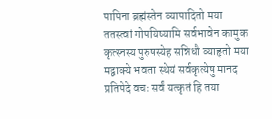पापिना ब्रह्मंस्तेन व्यापादितो मया
ततस्त्वां गोपयिष्यामि सर्वभावेन कामुक
कृत्स्नस्य पुरुषस्येह सन्निधौ व्याहृतो मया
मद्वाक्ये भवता स्थेयं सर्वकृत्येषु मानद
प्रतिपेदे वचः सर्वं यत्कृतं हि तया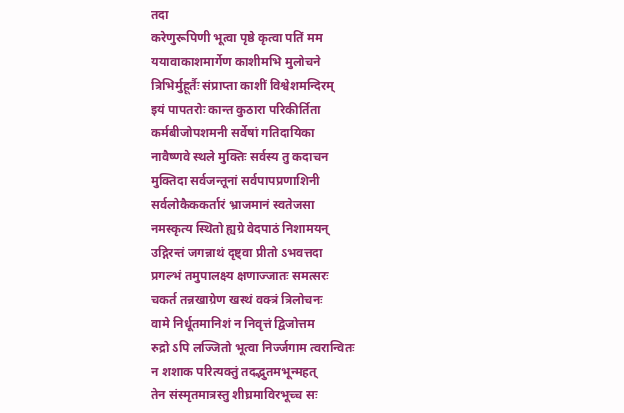तदा
करेणुरूपिणी भूत्वा पृष्ठे कृत्वा पतिं मम
ययावाकाशमार्गेण काशीमभि मुलोचने
त्रिभिर्मुहूर्तैः संप्राप्ता काशीं विश्वेशमन्दिरम्
इयं पापतरोः कान्त कुठारा परिकीर्तिता
कर्मबीजोपशमनी सर्वेषां गतिदायिका
नावैष्णवे स्थले मुक्तिः सर्वस्य तु कदाचन
मुक्तिदा सर्वजन्तूनां सर्वपापप्रणाशिनी
सर्वलोकैककर्तारं भ्राजमानं स्वतेजसा
नमस्कृत्य स्थितो ह्यग्रे वेदपाठं निशामयन्
उद्गिरन्तं जगन्नाथं दृष्ट्वा प्रीतो ऽभवत्तदा
प्रगल्भं तमुपालक्ष्य क्षणाज्जातः समत्सरः
चकर्त तन्नखाग्रेण खस्थं वक्त्रं त्रिलोचनः
वामे निर्धूतमानिशं न निवृत्तं द्विजोत्तम
रुद्रो ऽपि लज्जितो भूत्वा निर्ज्जगाम त्वरान्वितः
न शशाक परित्यक्तुं तदद्भुतमभून्महत्
तेन संस्मृतमात्रस्तु शीघ्रमाविरभूच्च सः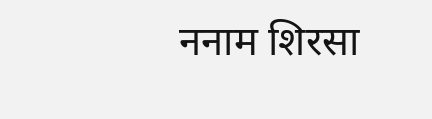ननाम शिरसा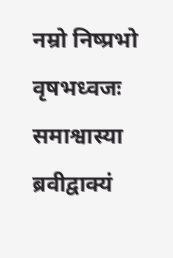नम्रो निष्प्रभो वृषभध्वजः
समाश्वास्या ब्रवीद्वाक्यं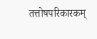तत्तोषपरिकारकम्